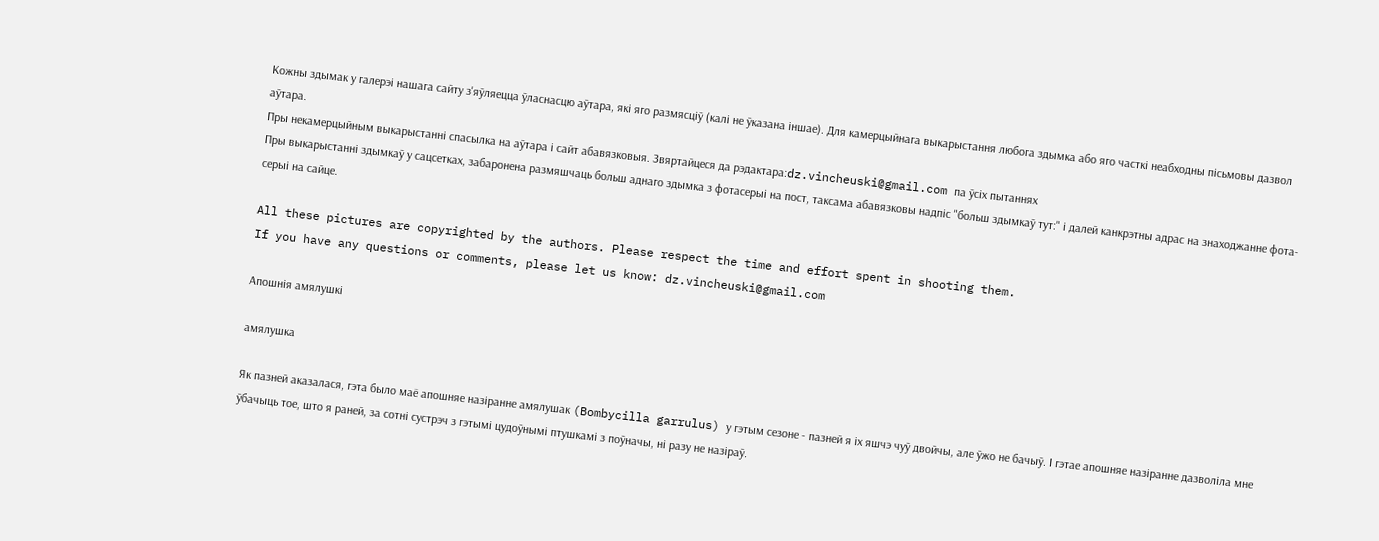Кожны здымак у галерэі нашага сайту з'яўляецца ўласнасцю аўтара, які яго размясціў (калі не ўказана іншае). Для камерцыйнага выкарыстання любога здымка або яго часткі неабходны пісьмовы дазвол аўтара.
Пры некамерцыйным выкарыстанні спасылка на аўтара і сайт абавязковыя. Звяртайцеся да рэдактара:dz.vincheuski@gmail.com па ўсіх пытаннях
Пры выкарыстанні здымкаў у сацсетках, забаронена размяшчаць больш аднаго здымка з фотасерыі на пост, таксама абавязковы надпіс "больш здымкаў тут:" і далей канкрэтны адрас на знаходжанне фота-серыі на сайце.

All these pictures are copyrighted by the authors. Please respect the time and effort spent in shooting them.
If you have any questions or comments, please let us know: dz.vincheuski@gmail.com

Апошнія амялушкі

амялушка

Як пазней аказалася, гэта было маё апошняе назіранне амялушак (Bombycilla garrulus) у гэтым сезоне - пазней я іх яшчэ чуў двойчы, але ўжо не бачыў. І гэтае апошняе назіранне дазволіла мне ўбачыць тое, што я раней, за сотні сустрэч з гэтымі цудоўнымі птушкамі з поўначы, ні разу не назіраў.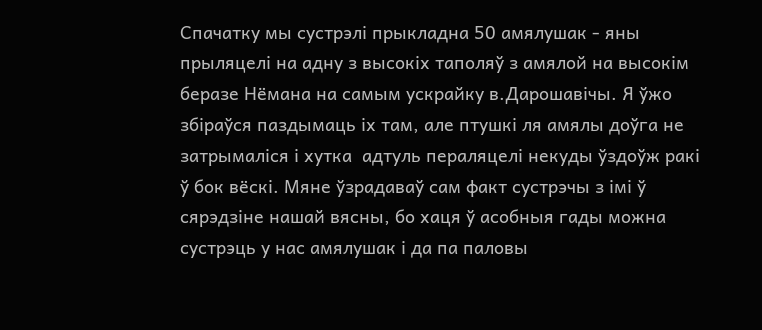Спачатку мы сустрэлі прыкладна 50 амялушак - яны прыляцелі на адну з высокіх таполяў з амялой на высокім беразе Нёмана на самым ускрайку в.Дарошавічы. Я ўжо збіраўся паздымаць іх там, але птушкі ля амялы доўга не затрымаліся і хутка  адтуль пераляцелі некуды ўздоўж ракі ў бок вёскі. Мяне ўзрадаваў сам факт сустрэчы з імі ў сярэдзіне нашай вясны, бо хаця ў асобныя гады можна сустрэць у нас амялушак і да па паловы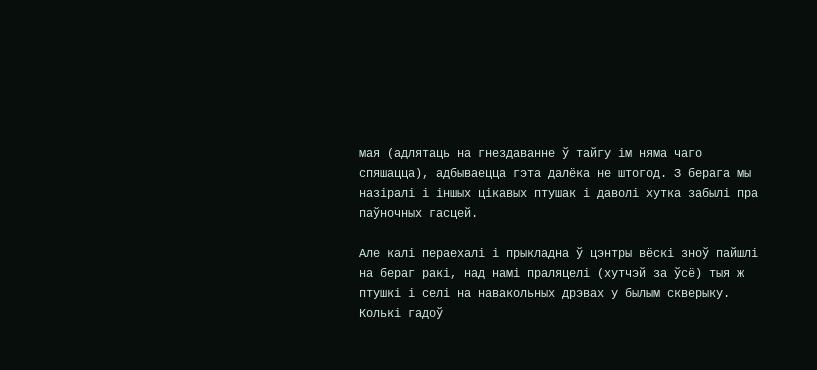мая (адлятаць на гнездаванне ў тайгу ім няма чаго спяшацца), адбываецца гэта далёка не штогод. З берага мы назіралі і іншых цікавых птушак і даволі хутка забылі пра паўночных гасцей.

Але калі пераехалі і прыкладна ў цэнтры вёскі зноў пайшлі на бераг ракі, над намі праляцелі (хутчэй за ўсё) тыя ж птушкі і селі на навакольных дрэвах у былым скверыку. Колькі гадоў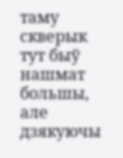таму скверык тут быў нашмат большы, але дзякуючы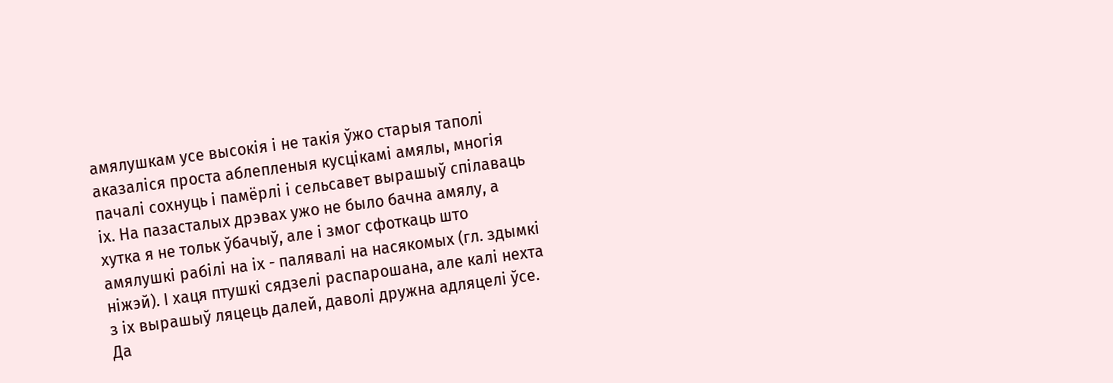амялушкам усе высокія і не такія ўжо старыя таполі аказаліся проста аблепленыя кусцікамі амялы, многія пачалі сохнуць і памёрлі і сельсавет вырашыў спілаваць іх. На пазасталых дрэвах ужо не было бачна амялу, а хутка я не тольк ўбачыў, але і змог сфоткаць што амялушкі рабілі на іх - палявалі на насякомых (гл. здымкі ніжэй). І хаця птушкі сядзелі распарошана, але калі нехта з іх вырашыў ляцець далей, даволі дружна адляцелі ўсе. Да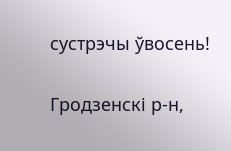сустрэчы ўвосень!

Гродзенскі р-н,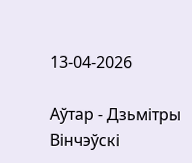13-04-2026

Аўтар - Дзьмітры Вінчэўскі